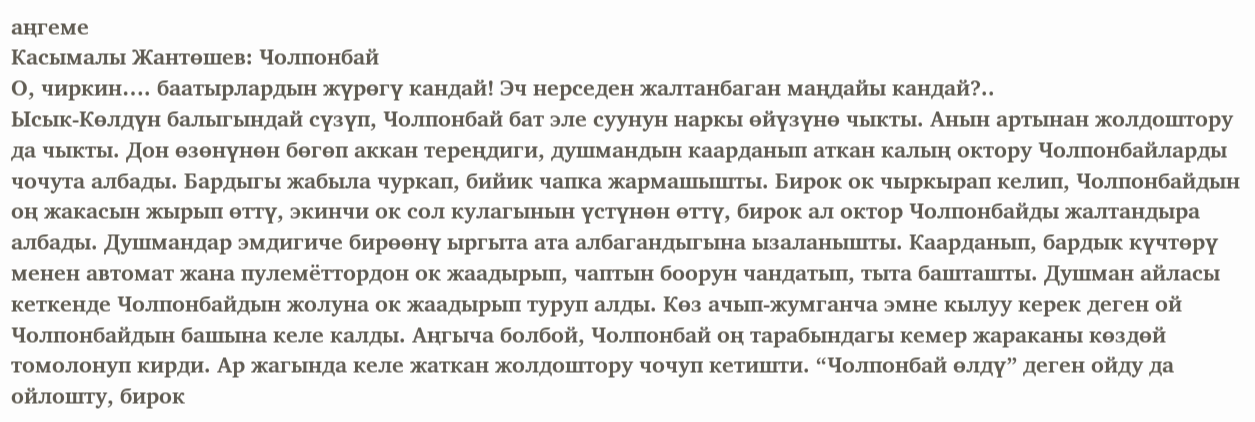аңгеме
Касымалы Жантөшев: Чолпонбай
О, чиркин…. баатырлардын жүрөгү кандай! Эч нерседен жалтанбаган маңдайы кандай?..
Ысык-Көлдүн балыгындай сүзүп, Чолпонбай бат эле суунун наркы өйүзүнө чыкты. Анын артынан жолдоштору да чыкты. Дон өзөнүнөн бөгөп аккан тереңдиги, душмандын каарданып аткан калың октору Чолпонбайларды чочута албады. Бардыгы жабыла чуркап, бийик чапка жармашышты. Бирок ок чыркырап келип, Чолпонбайдын оң жакасын жырып өттү, экинчи ок сол кулагынын үстүнөн өттү, бирок ал октор Чолпонбайды жалтандыра албады. Душмандар эмдигиче бирөөнү ыргыта ата албагандыгына ызаланышты. Каарданып, бардык күчтөрү менен автомат жана пулемёттордон ок жаадырып, чаптын боорун чандатып, тыта башташты. Душман айласы кеткенде Чолпонбайдын жолуна ок жаадырып туруп алды. Көз ачып-жумганча эмне кылуу керек деген ой Чолпонбайдын башына келе калды. Аңгыча болбой, Чолпонбай оң тарабындагы кемер жараканы көздөй томолонуп кирди. Ар жагында келе жаткан жолдоштору чочуп кетишти. “Чолпонбай өлдү” деген ойду да ойлошту, бирок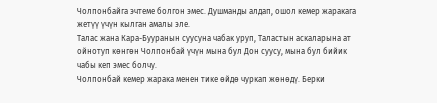Чолпонбайга эчтеме болгон эмес. Душманды алдап, ошол кемер жаракага жетүү үчүн кылган амалы эле.
Талас жана Кара-Бууранын суусуна чабак уруп, Таластын аскаларына ат ойнотуп көнгөн Чолпонбай үчүн мына бул Дон суусу, мына бул бийик чабы кеп эмес болчу.
Чолпонбай кемер жарака менен тике өйдө чуркап жөнөдү. Берки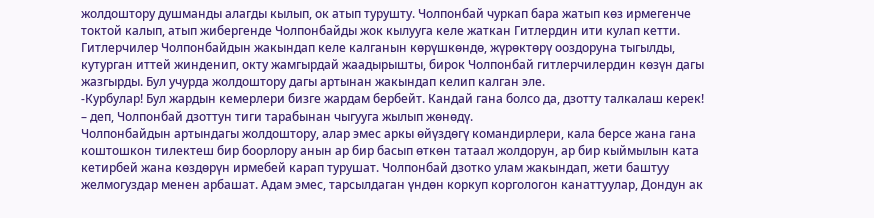жолдоштору душманды алагды кылып, ок атып турушту. Чолпонбай чуркап бара жатып көз ирмегенче токтой калып, атып жибергенде Чолпонбайды жок кылууга келе жаткан Гитлердин ити кулап кетти. Гитлерчилер Чолпонбайдын жакындап келе калганын көрүшкөндө, жүрөктөрү ооздоруна тыгылды, кутурган иттей жинденип, окту жамгырдай жаадырышты, бирок Чолпонбай гитлерчилердин көзүн дагы жазгырды. Бул учурда жолдоштору дагы артынан жакындап келип калган эле.
-Курбулар! Бул жардын кемерлери бизге жардам бербейт. Кандай гана болсо да, дзотту талкалаш керек! – деп, Чолпонбай дзоттун тиги тарабынан чыгууга жылып жөнөдү.
Чолпонбайдын артындагы жолдоштору, алар эмес аркы өйүздөгү командирлери, кала берсе жана гана коштошкон тилектеш бир боорлору анын ар бир басып өткөн татаал жолдорун, ар бир кыймылын ката кетирбей жана көздөрүн ирмебей карап турушат. Чолпонбай дзотко улам жакындап, жети баштуу желмогуздар менен арбашат. Адам эмес, тарсылдаган үндөн коркуп коргологон канаттуулар, Дондун ак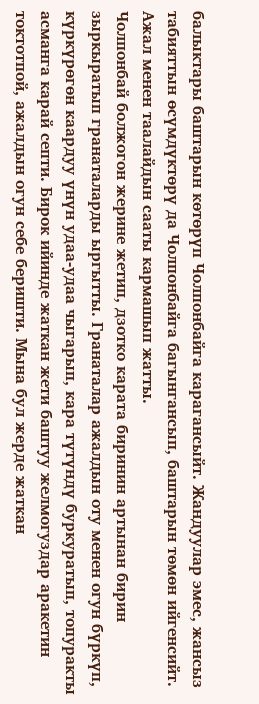балыктары баштарын көтөрүп Чолпонбайга карагансыйт. Жандуулар эмес, жансыз табияттын өсүмдүктөрү да Чолпонбайга багынгансып, баштарын төмөн ийгенсийт. Ажал менен таалайдын сааты кармашып жатты.
Чолпонбай болжогон жерине жетип, дзотко карата биринин артынан бирин зыркыратып гранаталарды ыргытты. Гранаталар ажалдын оту менен огун бүркүп, күркүрөгөн каардуу үнүн удаа-удаа чыгарып, кара түтүндү буркуратып, топуракты асманга карай септи. Бирок ийинде жаткан жети баштуу желмогуздар аракетин токтотпой, ажалдын огун себе беришти. Мына бул жерде жаткан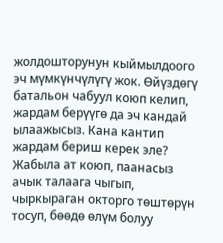жолдошторунун кыймылдоого эч мүмкүнчүлүгү жок. Өйүздөгү батальон чабуул коюп келип, жардам берүүгө да эч кандай ылаажысыз. Кана кантип жардам бериш керек эле? Жабыла ат коюп, паанасыз ачык талаага чыгып, чыркыраган окторго төштөрүн тосуп, бөөдө өлүм болуу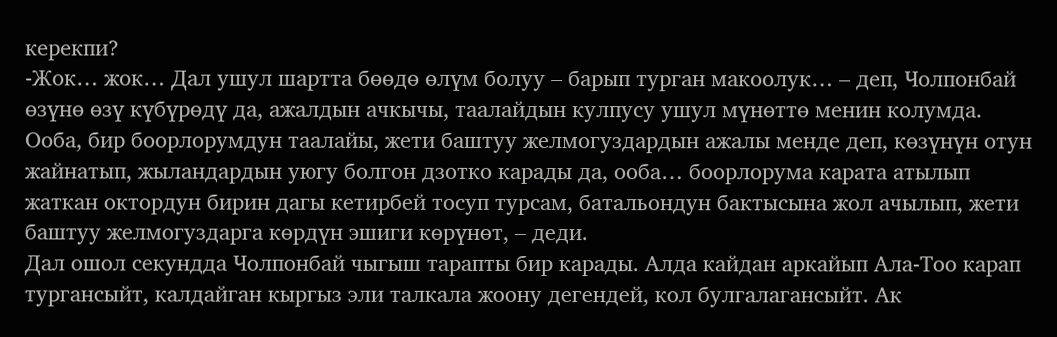керекпи?
-Жок… жок… Дал ушул шартта бөөдө өлүм болуу – барып турган макоолук… – деп, Чолпонбай өзүнө өзү күбүрөдү да, ажалдын ачкычы, таалайдын кулпусу ушул мүнөттө менин колумда. Ооба, бир боорлорумдун таалайы, жети баштуу желмогуздардын ажалы менде деп, көзүнүн отун жайнатып, жыландардын уюгу болгон дзотко карады да, ооба… боорлорума карата атылып жаткан октордун бирин дагы кетирбей тосуп турсам, батальондун бактысына жол ачылып, жети баштуу желмогуздарга көрдүн эшиги көрүнөт, – деди.
Дал ошол секундда Чолпонбай чыгыш тарапты бир карады. Алда кайдан аркайып Ала-Тоо карап тургансыйт, калдайган кыргыз эли талкала жоону дегендей, кол булгалагансыйт. Ак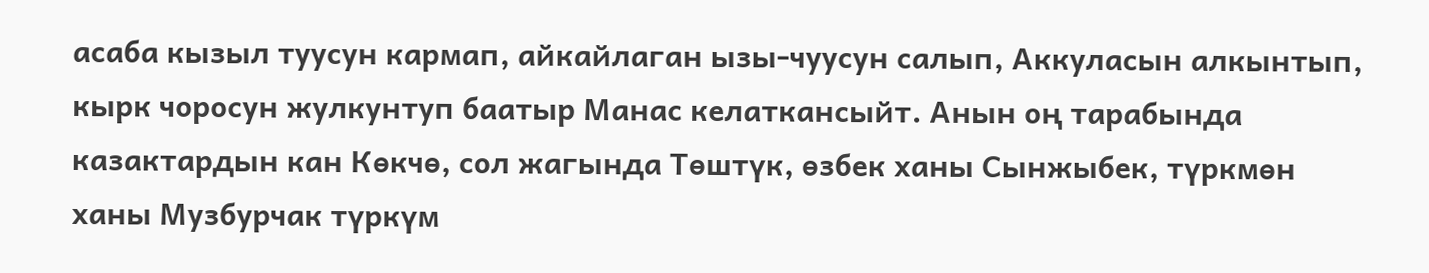асаба кызыл туусун кармап, айкайлаган ызы-чуусун салып, Аккуласын алкынтып, кырк чоросун жулкунтуп баатыр Манас келаткансыйт. Анын оң тарабында казактардын кан Көкчө, сол жагында Төштүк, өзбек ханы Сынжыбек, түркмөн ханы Музбурчак түркүм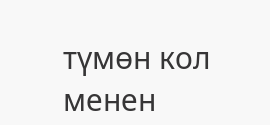түмөн кол менен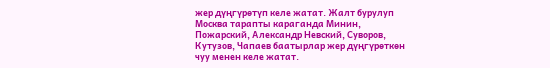жер дүңгүрөтүп келе жатат. Жалт бурулуп Москва тарапты караганда Минин, Пожарский, Александр Невский, Суворов, Кутузов, Чапаев баатырлар жер дүңгүрөткөн чуу менен келе жатат.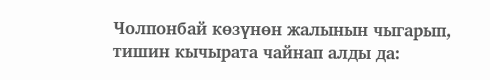Чолпонбай көзүнөн жалынын чыгарып, тишин кычырата чайнап алды да: